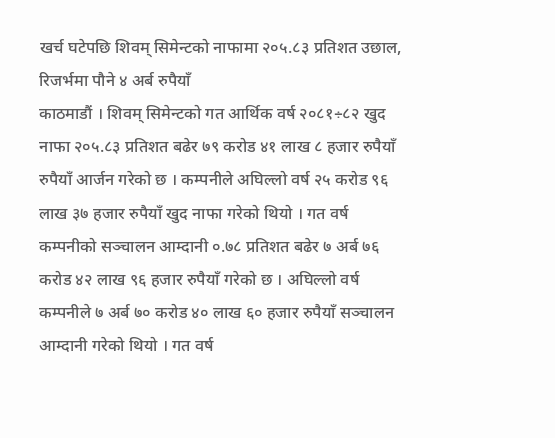खर्च घटेपछि शिवम् सिमेन्टको नाफामा २०५.८३ प्रतिशत उछाल, रिजर्भमा पौने ४ अर्ब रुपैयाँ
काठमाडौं । शिवम् सिमेन्टको गत आर्थिक वर्ष २०८१÷८२ खुद नाफा २०५.८३ प्रतिशत बढेर ७९ करोड ४१ लाख ८ हजार रुपैयाँ रुपैयाँ आर्जन गरेको छ । कम्पनीले अघिल्लो वर्ष २५ करोड ९६ लाख ३७ हजार रुपैयाँ खुद नाफा गरेको थियो । गत वर्ष कम्पनीको सञ्चालन आम्दानी ०.७८ प्रतिशत बढेर ७ अर्ब ७६ करोड ४२ लाख ९६ हजार रुपैयाँ गरेको छ । अघिल्लो वर्ष कम्पनीले ७ अर्ब ७० करोड ४० लाख ६० हजार रुपैयाँ सञ्चालन आम्दानी गरेको थियो । गत वर्ष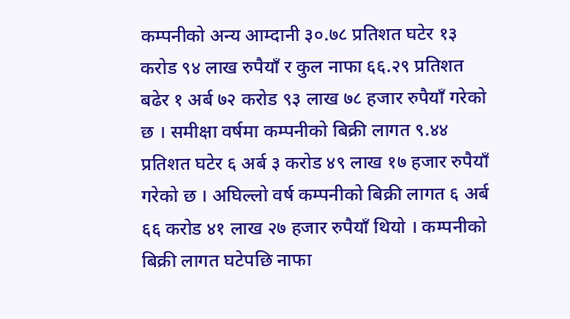कम्पनीको अन्य आम्दानी ३०.७८ प्रतिशत घटेर १३ करोड ९४ लाख रुपैयाँ र कुल नाफा ६६.२९ प्रतिशत बढेर १ अर्ब ७२ करोड ९३ लाख ७८ हजार रुपैयाँ गरेको छ । समीक्षा वर्षमा कम्पनीको बिक्री लागत ९.४४ प्रतिशत घटेर ६ अर्ब ३ करोड ४९ लाख १७ हजार रुपैयाँ गरेको छ । अघिल्लो वर्ष कम्पनीको बिक्री लागत ६ अर्ब ६६ करोड ४१ लाख २७ हजार रुपैयाँ थियो । कम्पनीको बिक्री लागत घटेपछि नाफा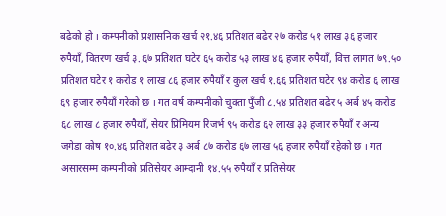बढेको हो । कम्पनीको प्रशासनिक खर्च २१.४६ प्रतिशत बढेर २७ करोड ५१ लाख ३६ हजार रुपैयाँ, वितरण खर्च ३.६७ प्रतिशत घटेर ६५ करोड ५३ लाख ४६ हजार रुपैयाँ, वित्त लागत ७९.५० प्रतिशत घटेर १ करोड १ लाख ८६ हजार रुपैयाँ र कुल खर्च १.६६ प्रतिशत घटेर ९४ करोड ६ लाख ६९ हजार रुपैयाँ गरेको छ । गत वर्ष कम्पनीको चुक्ता पुँजी ८.५४ प्रतिशत बढेर ५ अर्ब ४५ करोड ६८ लाख ८ हजार रुपैयाँ, सेयर प्रिमियम रिजर्भ ९५ करोड ६२ लाख ३३ हजार रुपैयाँ र अन्य जगेडा कोष १०.४६ प्रतिशत बढेर ३ अर्ब ८७ करोड ६७ लाख ५६ हजार रुपैयाँ रहेको छ । गत असारसम्म कम्पनीको प्रतिसेयर आम्दानी १४.५५ रुपैयाँ र प्रतिसेयर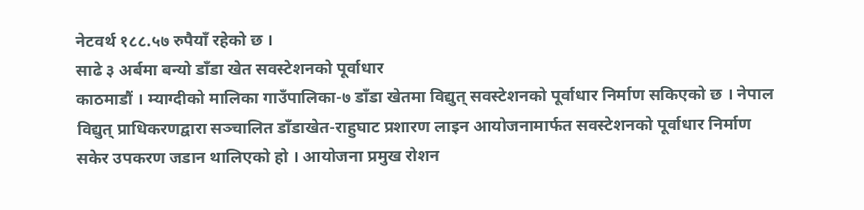नेटवर्थ १८८.५७ रुपैयाँ रहेको छ ।
साढे ३ अर्बमा बन्यो डाँडा खेत सवस्टेशनको पूर्वाधार
काठमाडौं । म्याग्दीको मालिका गाउँपालिका-७ डाँडा खेतमा विद्युत् सवस्टेशनको पूर्वाधार निर्माण सकिएको छ । नेपाल विद्युत् प्राधिकरणद्वारा सञ्चालित डाँडाखेत-राहुघाट प्रशारण लाइन आयोजनामार्फत सवस्टेशनको पूर्वाधार निर्माण सकेर उपकरण जडान थालिएको हो । आयोजना प्रमुख रोशन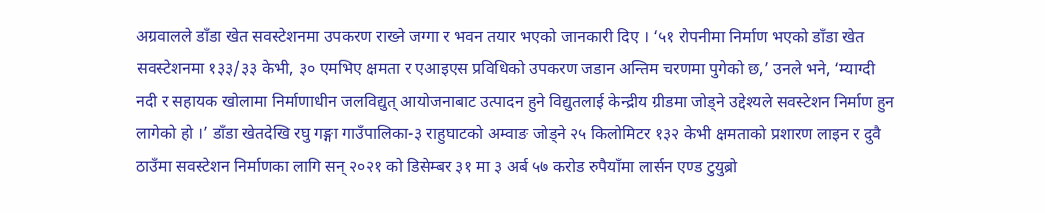अग्रवालले डाँडा खेत सवस्टेशनमा उपकरण राख्ने जग्गा र भवन तयार भएको जानकारी दिए । ‘५१ रोपनीमा निर्माण भएको डाँडा खेत सवस्टेशनमा १३३/३३ केभी, ३० एमभिए क्षमता र एआइएस प्रविधिको उपकरण जडान अन्तिम चरणमा पुगेको छ,’ उनले भने, ‘म्याग्दी नदी र सहायक खोलामा निर्माणाधीन जलविद्युत् आयोजनाबाट उत्पादन हुने विद्युतलाई केन्द्रीय ग्रीडमा जोड्ने उद्देश्यले सवस्टेशन निर्माण हुन लागेको हो ।’ डाँडा खेतदेखि रघु गङ्गा गाउँपालिका-३ राहुघाटको अम्वाङ जोड्ने २५ किलोमिटर १३२ केभी क्षमताको प्रशारण लाइन र दुवै ठाउँमा सवस्टेशन निर्माणका लागि सन् २०२१ को डिसेम्बर ३१ मा ३ अर्ब ५७ करोड रुपैयाँमा लार्सन एण्ड टुयुब्रो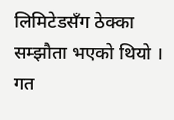लिमिटेडसँग ठेक्का सम्झौता भएको थियो । गत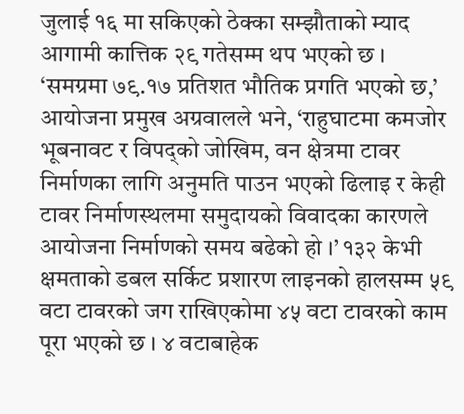जुलाई १६ मा सकिएको ठेक्का सम्झौताको म्याद आगामी कात्तिक २९ गतेसम्म थप भएको छ । ‘समग्रमा ७९.१७ प्रतिशत भौतिक प्रगति भएको छ,’ आयोजना प्रमुख अग्रवालले भने, ‘राहुघाटमा कमजोर भूबनावट र विपद्को जोखिम, वन क्षेत्रमा टावर निर्माणका लागि अनुमति पाउन भएको ढिलाइ र केही टावर निर्माणस्थलमा समुदायको विवादका कारणले आयोजना निर्माणको समय बढेको हो ।’ १३२ केभी क्षमताको डबल सर्किट प्रशारण लाइनको हालसम्म ५९ वटा टावरको जग राखिएकोमा ४५ वटा टावरको काम पूरा भएको छ । ४ वटाबाहेक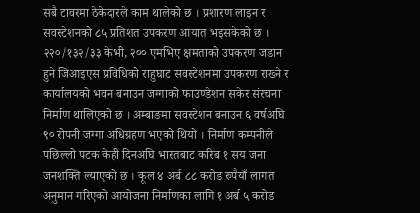सबै टावरमा ठेकेदारले काम थालेको छ । प्रशारण लाइन र सवस्टेशनको ८५ प्रतिशत उपकरण आयात भइसकेको छ । २२०/१३२/३३ केभी, २०० एमभिए क्षमताको उपकरण जडान हुने जिआइएस प्रविधिको राहुघाट सवस्टेशनमा उपकरण राख्ने र कार्यालयको भवन बनाउन जग्गाको फाउण्डेशन सकेर संरचना निर्माण थालिएको छ । अम्बाङमा सवस्टेशन बनाउन ६ वर्षअघि ९० रोपनी जग्गा अधिग्रहण भएको थियो । निर्माण कम्पनीले पछिल्लो पटक केही दिनअघि भारतबाट करिब १ सय जना जनशक्ति ल्याएको छ । कूल ४ अर्ब ८८ करोड रुपैयाँ लागत अनुमान गरिएको आयोजना निर्माणका लागि १ अर्ब ५ करोड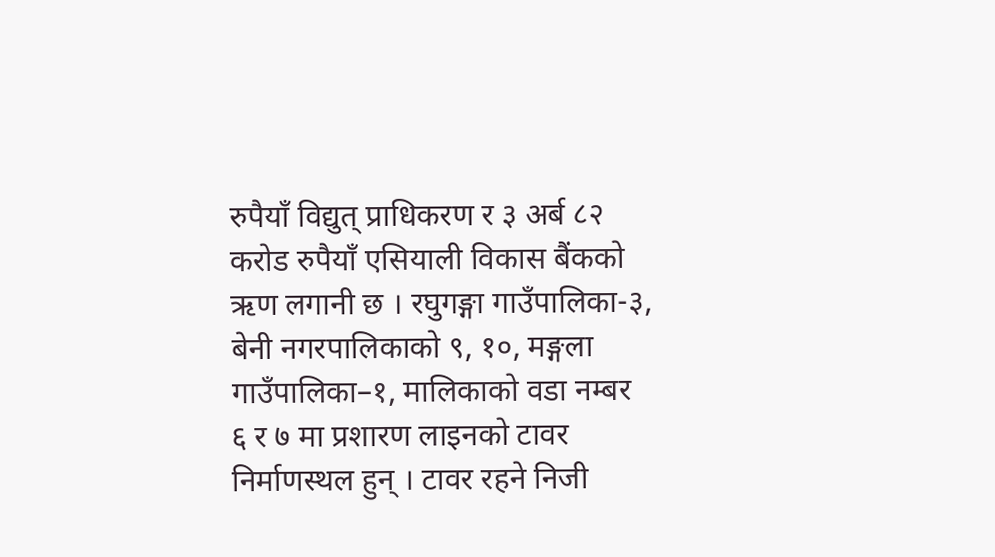रुपैयाँ विद्युत् प्राधिकरण र ३ अर्ब ८२ करोड रुपैयाँ एसियाली विकास बैंकको ऋण लगानी छ । रघुगङ्गा गाउँपालिका-३, बेनी नगरपालिकाको ९, १०, मङ्गला गाउँपालिका–१, मालिकाको वडा नम्बर ६ र ७ मा प्रशारण लाइनको टावर निर्माणस्थल हुन् । टावर रहने निजी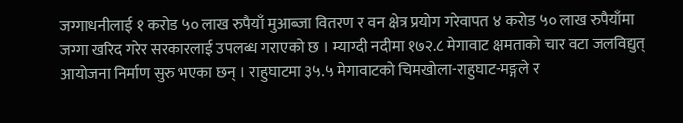जग्गाधनीलाई १ करोड ५० लाख रुपैयाँ मुआब्जा वितरण र वन क्षेत्र प्रयोग गरेवापत ४ करोड ५० लाख रुपैयाँमा जग्गा खरिद गरेर सरकारलाई उपलब्ध गराएको छ । म्याग्दी नदीमा १७२.८ मेगावाट क्षमताको चार वटा जलविद्युत् आयोजना निर्माण सुरु भएका छन् । राहुघाटमा ३५.५ मेगावाटको चिमखोला-राहुघाट-मङ्गले र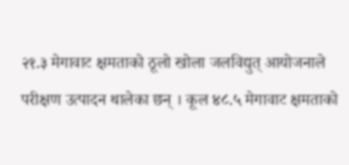२१.३ मेगावाट क्षमताको ठूलो खोला जलविद्युत् आयोजनाले परीक्षण उत्पादन थालेका छन् । कूल ४८.५ मेगावाट क्षमताको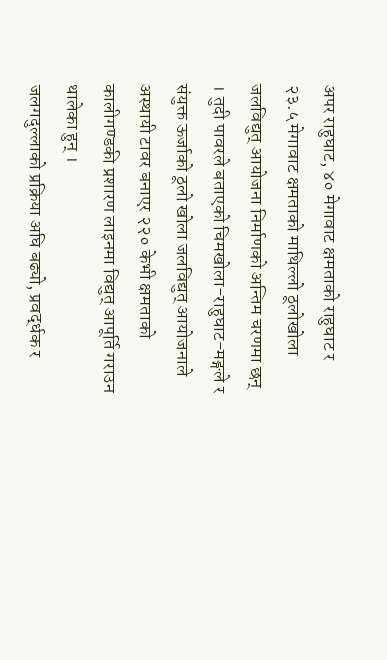अपर राहुघाट, ४० मेगावाट क्षमताको राहुघाट र २३.५ मेगावाट क्षमताको माथिल्लो ठूलोखोला जलविद्युत् आयोजना निर्माणको अन्तिम चरणमा छन् । तुदी पावरले बताएको चिमखोला-राहुघाट-मङ्गले र संयुक्त ऊर्जाको ठूलो खोला जलविद्युत् आयोजनाले अस्थायी टावर बनाएर २२० केभी क्षमताको कालीगण्डकी प्रशारण लाइनमा विद्युत् आपूर्ति गराउन थालेका हुन् ।
जलगदुल्लाको प्रक्रिया अघि बढ्यो, प्रवर्द्धक र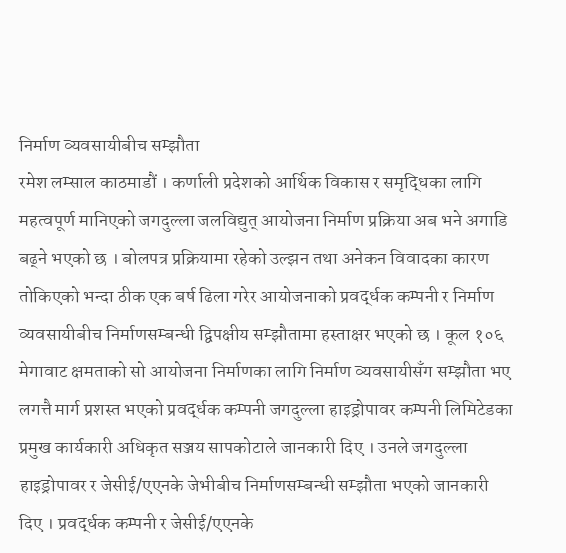निर्माण व्यवसायीबीच सम्झौता
रमेश लम्साल काठमाडौं । कर्णाली प्रदेशको आर्थिक विकास र समृद्धिका लागि महत्वपूर्ण मानिएको जगदुल्ला जलविद्युत् आयोजना निर्माण प्रक्रिया अब भने अगाडि बढ्ने भएको छ । बोलपत्र प्रक्रियामा रहेको उल्झन तथा अनेकन विवादका कारण तोकिएको भन्दा ठीक एक बर्ष ढिला गरेर आयोजनाको प्रवर्द्धक कम्पनी र निर्माण व्यवसायीबीच निर्माणसम्बन्धी द्विपक्षीय सम्झौतामा हस्ताक्षर भएको छ । कूल १०६ मेगावाट क्षमताको सो आयोजना निर्माणका लागि निर्माण व्यवसायीसँग सम्झौता भए लगत्तै मार्ग प्रशस्त भएको प्रवर्द्धक कम्पनी जगदुल्ला हाइड्रोपावर कम्पनी लिमिटेडका प्रमुख कार्यकारी अधिकृत सञ्जय सापकोटाले जानकारी दिए । उनले जगदुल्ला हाइड्रोपावर र जेसीई/एएनके जेभीबीच निर्माणसम्बन्धी सम्झौता भएको जानकारी दिए । प्रवर्द्धक कम्पनी र जेसीई/एएनके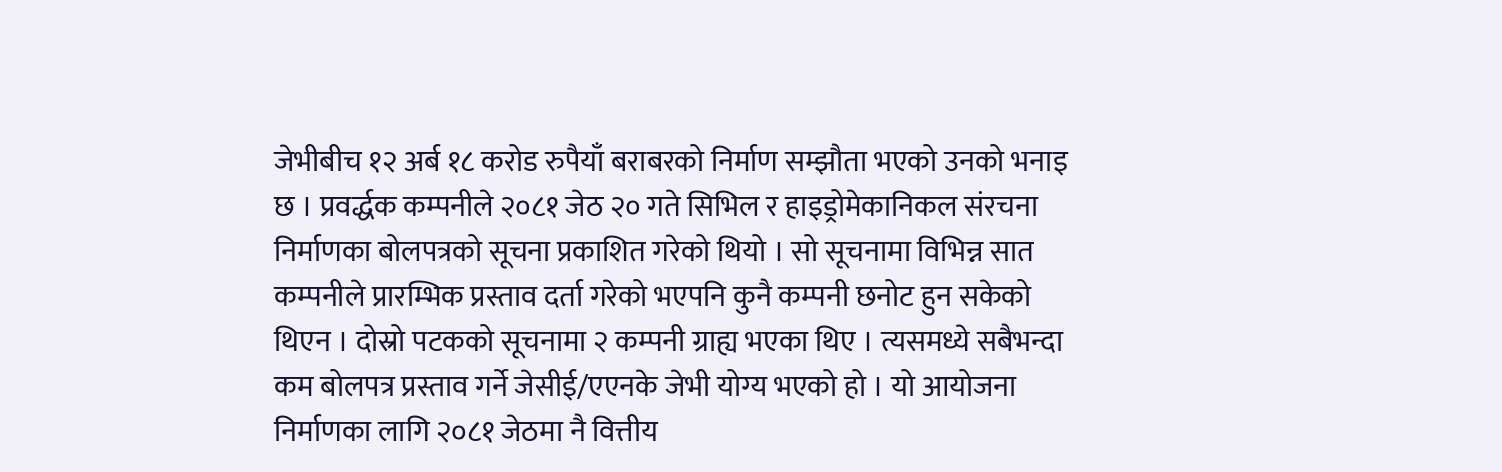जेभीबीच १२ अर्ब १८ करोड रुपैयाँ बराबरको निर्माण सम्झौता भएको उनको भनाइ छ । प्रवर्द्धक कम्पनीले २०८१ जेठ २० गते सिभिल र हाइड्रोमेकानिकल संरचना निर्माणका बोलपत्रको सूचना प्रकाशित गरेको थियो । सो सूचनामा विभिन्न सात कम्पनीले प्रारम्भिक प्रस्ताव दर्ता गरेको भएपनि कुनै कम्पनी छनोट हुन सकेको थिएन । दोस्रो पटकको सूचनामा २ कम्पनी ग्राह्य भएका थिए । त्यसमध्ये सबैभन्दा कम बोलपत्र प्रस्ताव गर्ने जेसीई/एएनके जेभी योग्य भएको हो । यो आयोजना निर्माणका लागि २०८१ जेठमा नै वित्तीय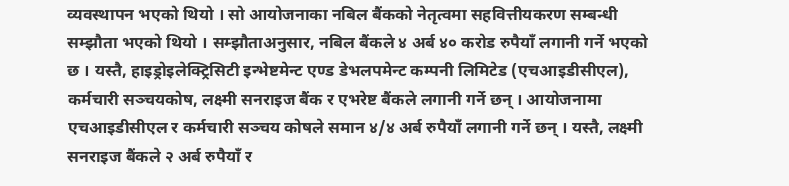व्यवस्थापन भएको थियो । सो आयोजनाका नबिल बैंकको नेतृत्वमा सहवित्तीयकरण सम्बन्धी सम्झौता भएको थियो । सम्झौताअनुसार, नबिल बैंकले ४ अर्ब ४० करोड रुपैयाँ लगानी गर्ने भएको छ । यस्तै, हाइड्रोइलेक्ट्रिसिटी इन्भेष्टमेन्ट एण्ड डेभलपमेन्ट कम्पनी लिमिटेड (एचआइडीसीएल), कर्मचारी सञ्चयकोष, लक्ष्मी सनराइज बैंक र एभरेष्ट बैंकले लगानी गर्ने छन् । आयोजनामा एचआइडीसीएल र कर्मचारी सञ्चय कोषले समान ४/४ अर्ब रुपैयाँ लगानी गर्ने छन् । यस्तै, लक्ष्मी सनराइज बैंकले २ अर्ब रुपैयाँ र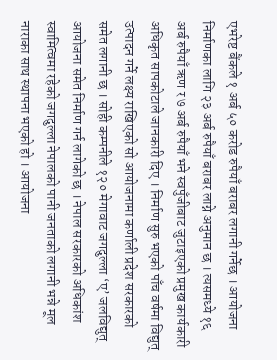एभरेष्ट बैंकले १ अर्ब ५० करोड रुपैयाँ बराबर लगानी गर्नेछ । आयोजना निर्माणका लागि २३ अर्ब रुपैयाँ बराबर लाग्ने अनुमान छ । त्यसमध्ये १६ अर्ब रुपैयाँ ऋण र ७ अर्ब रुपैयाँ भने स्वपुँजीबाट जुटाइएको प्रमुख कार्यकारी अधिकृत सापकोटाले जानकारी दिए । निर्माण सुरु भएको पाँच वर्षमा विद्युत् उत्पादन गर्ने लक्ष्य राखिएको सो आयोजनामा कर्णाली प्रदेश सरकारको समेत लगानी छ । सोही कम्पनीले १२० मेगावाट जगदुल्ला ‘ए’ जलविद्युत् आयोजना समेत निर्माण गर्न लागेको छ । नेपाल सरकारको अधिकांश स्वामित्वमा रहेको जगदुल्ला नेपालको पानी जनताको लगानी भन्ने मूल नाराका साथ स्थापना भएको हो । आयोजना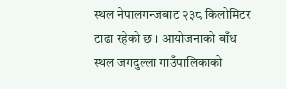स्थल नेपालगन्जबाट २३८ किलोमिटर टाढा रहेको छ । आयोजनाको बाँध स्थल जगदुल्ला गाउँपालिकाको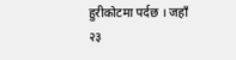हुरीकोटमा पर्दछ । जहाँ २३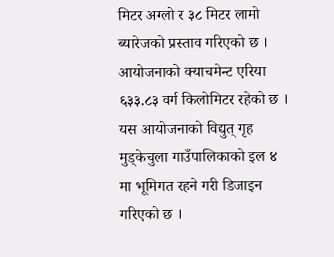मिटर अग्लो र ३८ मिटर लामो ब्यारेजको प्रस्ताव गरिएको छ । आयोजनाको क्याचमेन्ट एरिया ६३३.८३ वर्ग किलोमिटर रहेको छ । यस आयोजनाको विद्युत् गृह मुड्केचुला गाउँपालिकाको इल ४ मा भूमिगत रहने गरी डिजाइन गरिएको छ ।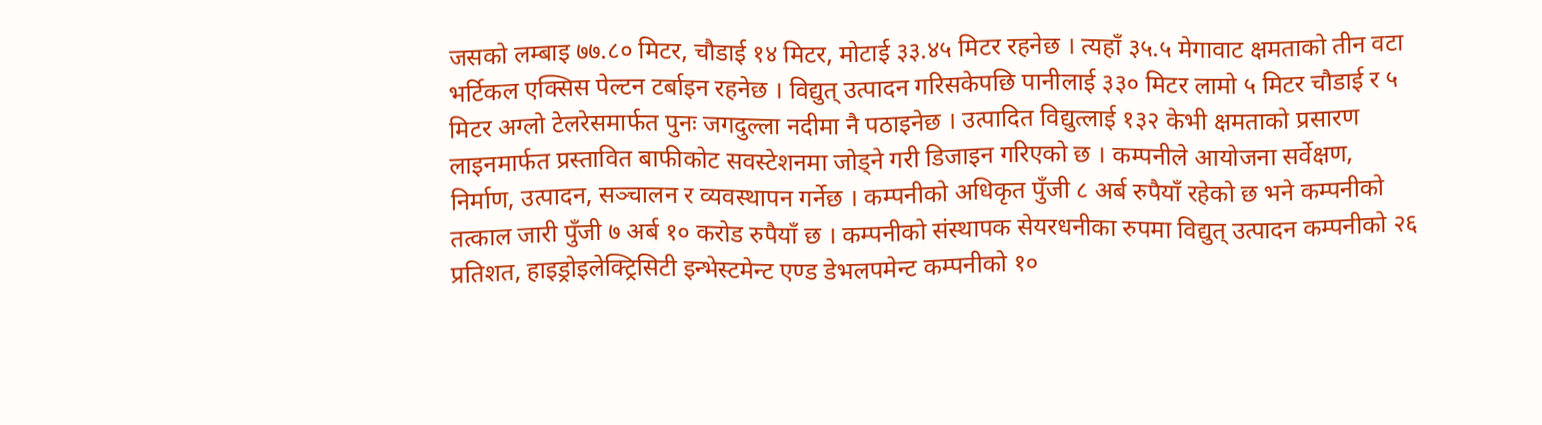जसको लम्बाइ ७७.८० मिटर, चौडाई १४ मिटर, मोटाई ३३.४५ मिटर रहनेछ । त्यहाँ ३५.५ मेगावाट क्षमताको तीन वटा भर्टिकल एक्सिस पेल्टन टर्बाइन रहनेछ । विद्युत् उत्पादन गरिसकेपछि पानीलाई ३३० मिटर लामो ५ मिटर चौडाई र ५ मिटर अग्लो टेलरेसमार्फत पुनः जगदुल्ला नदीमा नै पठाइनेछ । उत्पादित विद्युत्लाई १३२ केभी क्षमताको प्रसारण लाइनमार्फत प्रस्तावित बाफीकोट सवस्टेशनमा जोड्ने गरी डिजाइन गरिएको छ । कम्पनीले आयोजना सर्वेक्षण, निर्माण, उत्पादन, सञ्चालन र व्यवस्थापन गर्नेछ । कम्पनीको अधिकृत पुँजी ८ अर्ब रुपैयाँ रहेको छ भने कम्पनीको तत्काल जारी पुँजी ७ अर्ब १० करोड रुपैयाँ छ । कम्पनीको संस्थापक सेयरधनीका रुपमा विद्युत् उत्पादन कम्पनीको २६ प्रतिशत, हाइड्रोइलेक्ट्रिसिटी इन्भेस्टमेन्ट एण्ड डेभलपमेन्ट कम्पनीको १०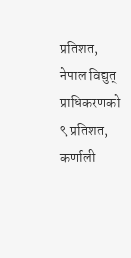प्रतिशत, नेपाल विद्युत् प्राधिकरणको ९ प्रतिशत, कर्णाली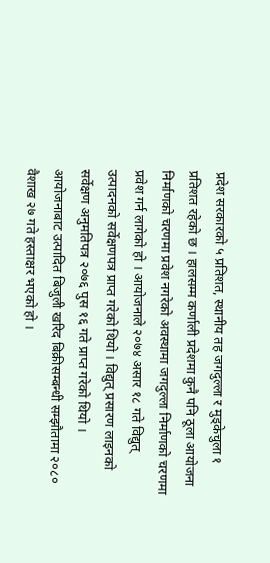प्रदेश सरकारको ५ प्रतिशत, स्थानीय तह जगदुल्ला र मुड्केचुला १ प्रतिशत रहेको छ । हालसम्म कर्णाली प्रदेशमा कुनै पनि ठूला आयोजना निर्माणको चरणमा प्रवेश नगरेको अवस्थामा जगदुल्ला निर्माणको चरणमा प्रवेश गर्न लागेको हो । आयोजनाले २०७४ असार १८ गते विद्युत् उत्पादनको सर्वेक्षणपत्र प्राप्त गरेको थियो । विद्युत् प्रसारण लाइनको सर्वेक्षण अनुमतिपत्र २०७६ पुस १६ गते प्राप्त गरेको थियो । आयोजनाबाट उत्पादित बिजुली खरिद बिक्रीसम्बन्धी सम्झौतामा २०८० वैशाख २७ गते हस्ताक्षर भएको हो ।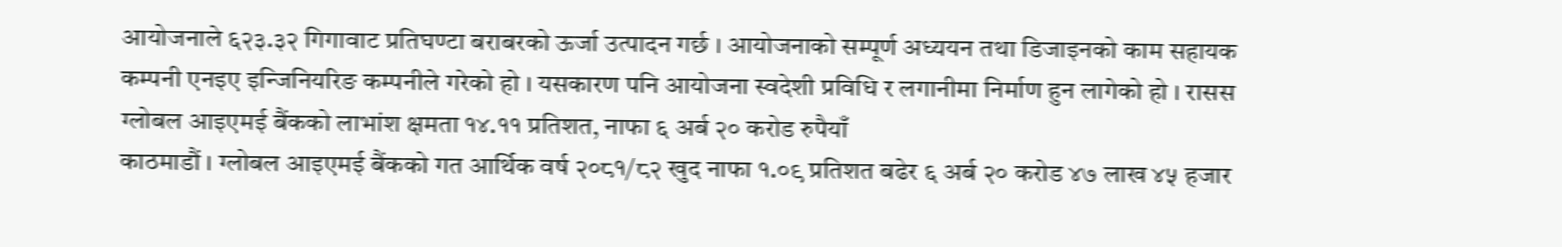आयोजनाले ६२३.३२ गिगावाट प्रतिघण्टा बराबरको ऊर्जा उत्पादन गर्छ । आयोजनाको सम्पूर्ण अध्ययन तथा डिजाइनको काम सहायक कम्पनी एनइए इन्जिनियरिङ कम्पनीले गरेको हो । यसकारण पनि आयोजना स्वदेशी प्रविधि र लगानीमा निर्माण हुन लागेको हो । रासस
ग्लोबल आइएमई बैंकको लाभांश क्षमता १४.११ प्रतिशत, नाफा ६ अर्ब २० करोड रुपैयाँ
काठमाडौं । ग्लोबल आइएमई बैंकको गत आर्थिक वर्ष २०८१/८२ खुद नाफा १.०९ प्रतिशत बढेर ६ अर्ब २० करोड ४७ लाख ४५ हजार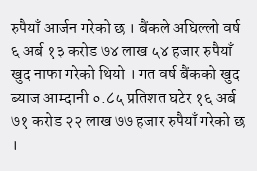रुपैयाँ आर्जन गरेको छ । बैंकले अघिल्लो वर्ष ६ अर्ब १३ करोड ७४ लाख ५४ हजार रुपैयाँ खुद नाफा गरेको थियो । गत वर्ष बैंकको खुद ब्याज आम्दानी ०.८५ प्रतिशत घटेर १६ अर्ब ७१ करोड २२ लाख ७७ हजार रुपैयाँ गरेको छ ।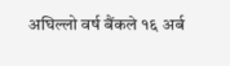अघिल्लो वर्ष बैंकले १६ अर्ब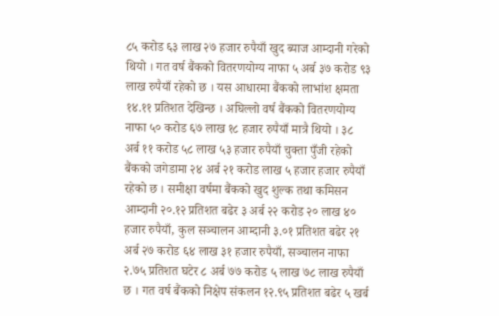८५ करोड ६३ लाख २७ हजार रुपैयाँ खुद ब्याज आम्दानी गरेको थियो । गत वर्ष बैंकको वितरणयोग्य नाफा ५ अर्ब ३७ करोड ९३ लाख रुपैयाँ रहेको छ । यस आधारमा बैंकको लाभांश क्षमता १४.११ प्रतिशत देखिन्छ । अघिल्लो वर्ष बैंकको वितरणयोग्य नाफा ५० करोड ६७ लाख १८ हजार रुपैयाँ मात्रै थियो । ३८ अर्ब ११ करोड ५८ लाख ५३ हजार रुपैयाँ चुक्ता पुँजी रहेको बैंकको जगेडामा २४ अर्ब २१ करोड लाख ५ हजार हजार रुपैयाँ रहेको छ । समीक्षा वर्षमा बैंकको खुद शुल्क तथा कमिसन आम्दानी २०.१२ प्रतिशत बढेर ३ अर्ब २२ करोड २० लाख ४० हजार रुपैयाँ, कुल सञ्चालन आम्दानी ३.०१ प्रतिशत बढेर २१ अर्ब २७ करोड ६४ लाख ३१ हजार रुपैयाँ, सञ्चालन नाफा २.७५ प्रतिशत घटेर ८ अर्ब ७७ करोड ५ लाख ७८ लाख रुपैयाँ छ । गत वर्ष बैंकको निक्षेप संकलन १२.९५ प्रतिशत बढेर ५ खर्ब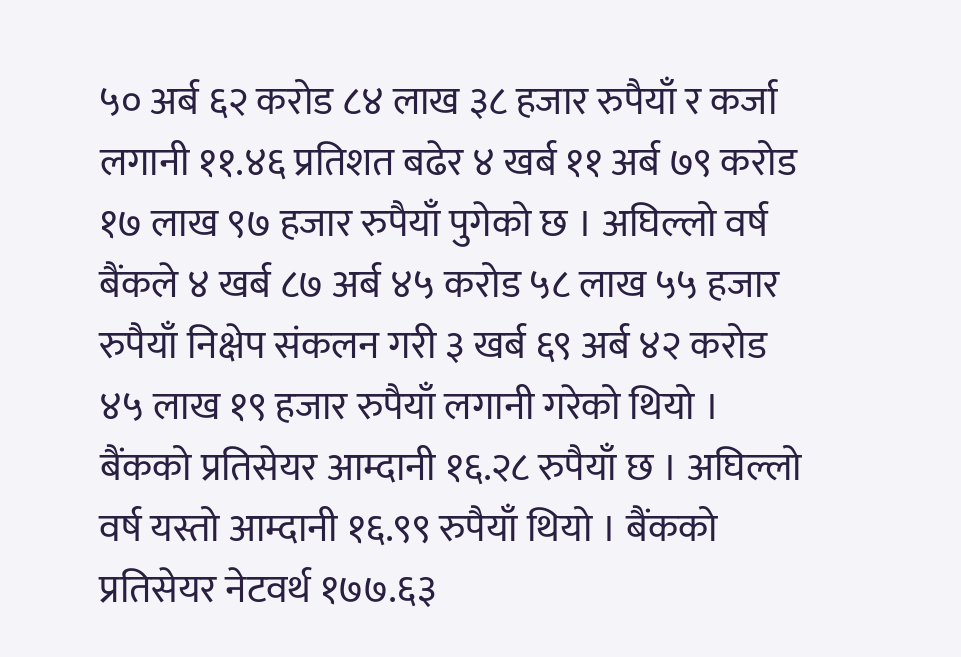५० अर्ब ६२ करोड ८४ लाख ३८ हजार रुपैयाँ र कर्जा लगानी ११.४६ प्रतिशत बढेर ४ खर्ब ११ अर्ब ७९ करोड १७ लाख ९७ हजार रुपैयाँ पुगेको छ । अघिल्लो वर्ष बैंकले ४ खर्ब ८७ अर्ब ४५ करोड ५८ लाख ५५ हजार रुपैयाँ निक्षेप संकलन गरी ३ खर्ब ६९ अर्ब ४२ करोड ४५ लाख १९ हजार रुपैयाँ लगानी गरेको थियो । बैंकको प्रतिसेयर आम्दानी १६.२८ रुपैयाँ छ । अघिल्लो वर्ष यस्तो आम्दानी १६.९९ रुपैयाँ थियो । बैंकको प्रतिसेयर नेटवर्थ १७७.६३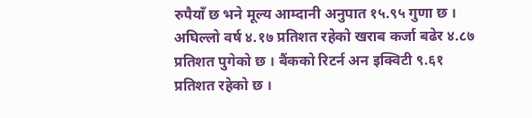रुपैयाँ छ भने मूल्य आम्दानी अनुपात १५.९५ गुणा छ । अघिल्लो वर्ष ४.१७ प्रतिशत रहेको खराब कर्जा बढेर ४.८७ प्रतिशत पुगेको छ । बैंकको रिटर्न अन इक्विटी ९.६१ प्रतिशत रहेको छ ।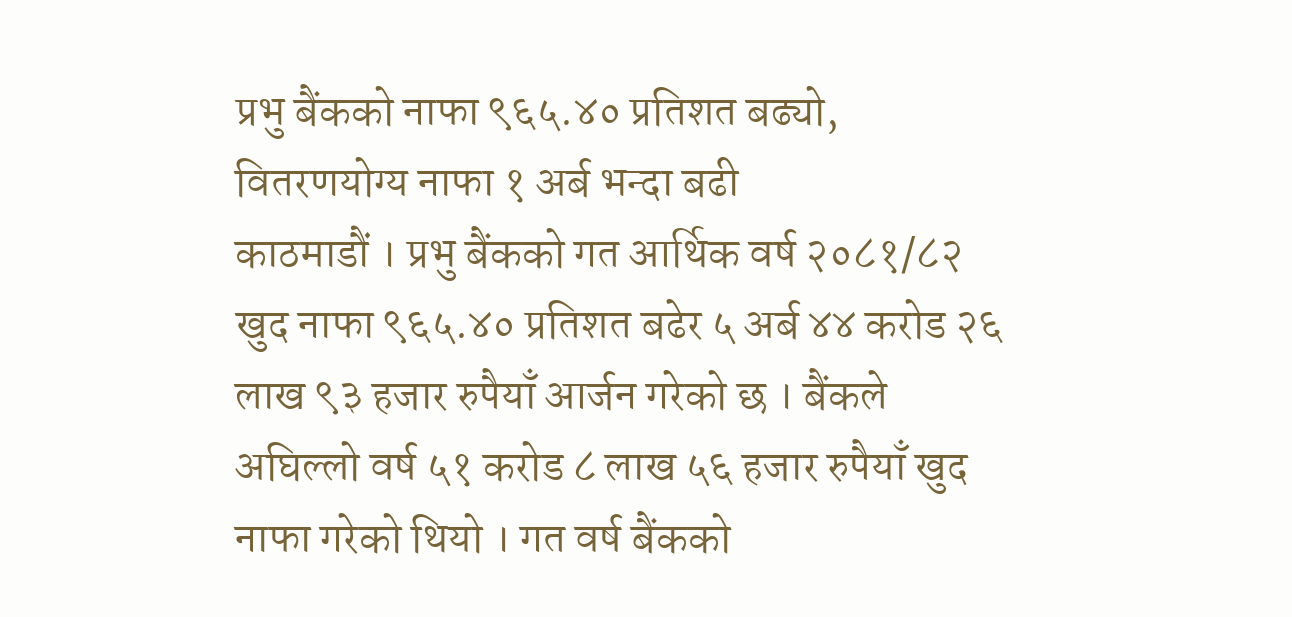प्रभु बैंकको नाफा ९६५.४० प्रतिशत बढ्यो, वितरणयोग्य नाफा १ अर्ब भन्दा बढी
काठमाडौं । प्रभु बैंकको गत आर्थिक वर्ष २०८१/८२ खुद नाफा ९६५.४० प्रतिशत बढेर ५ अर्ब ४४ करोड २६ लाख ९३ हजार रुपैयाँ आर्जन गरेको छ । बैंकले अघिल्लो वर्ष ५१ करोड ८ लाख ५६ हजार रुपैयाँ खुद नाफा गरेको थियो । गत वर्ष बैंकको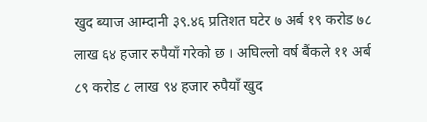खुद ब्याज आम्दानी ३९.४६ प्रतिशत घटेर ७ अर्ब १९ करोड ७८ लाख ६४ हजार रुपैयाँ गरेको छ । अघिल्लो वर्ष बैंकले ११ अर्ब ८९ करोड ८ लाख ९४ हजार रुपैयाँ खुद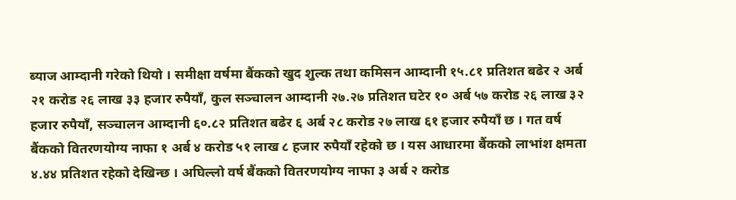ब्याज आम्दानी गरेको थियो । समीक्षा वर्षमा बैंकको खुद शुल्क तथा कमिसन आम्दानी १५.८१ प्रतिशत बढेर २ अर्ब २१ करोड २६ लाख ३३ हजार रुपैयाँ, कुल सञ्चालन आम्दानी २७.२७ प्रतिशत घटेर १० अर्ब ५७ करोड २६ लाख ३२ हजार रुपैयाँ, सञ्चालन आम्दानी ६०.८२ प्रतिशत बढेर ६ अर्ब २८ करोड २७ लाख ६१ हजार रुपैयाँ छ । गत वर्ष बैंकको वितरणयोग्य नाफा १ अर्ब ४ करोड ५१ लाख ८ हजार रुपैयाँ रहेको छ । यस आधारमा बैंकको लाभांश क्षमता ४.४४ प्रतिशत रहेको देखिन्छ । अघिल्लो वर्ष बैंकको वितरणयोग्य नाफा ३ अर्ब २ करोड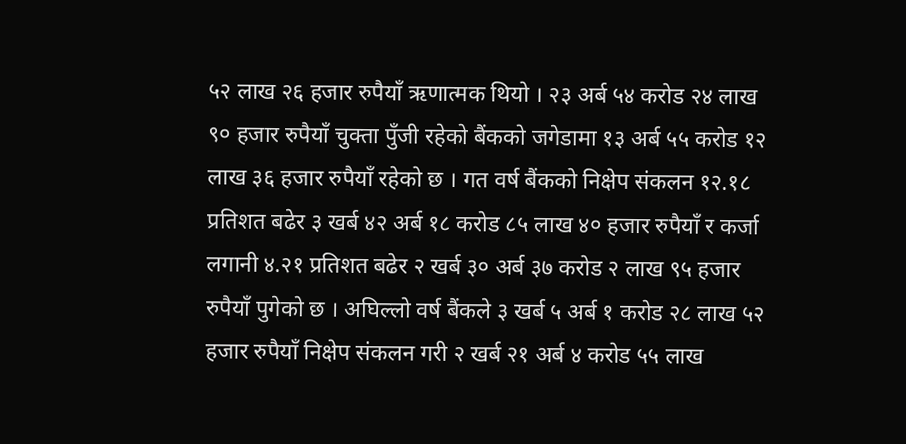५२ लाख २६ हजार रुपैयाँ ऋणात्मक थियो । २३ अर्ब ५४ करोड २४ लाख ९० हजार रुपैयाँ चुक्ता पुँजी रहेको बैंकको जगेडामा १३ अर्ब ५५ करोड १२ लाख ३६ हजार रुपैयाँ रहेको छ । गत वर्ष बैंकको निक्षेप संकलन १२.१८ प्रतिशत बढेर ३ खर्ब ४२ अर्ब १८ करोड ८५ लाख ४० हजार रुपैयाँ र कर्जा लगानी ४.२१ प्रतिशत बढेर २ खर्ब ३० अर्ब ३७ करोड २ लाख ९५ हजार रुपैयाँ पुगेको छ । अघिल्लो वर्ष बैंकले ३ खर्ब ५ अर्ब १ करोड २८ लाख ५२ हजार रुपैयाँ निक्षेप संकलन गरी २ खर्ब २१ अर्ब ४ करोड ५५ लाख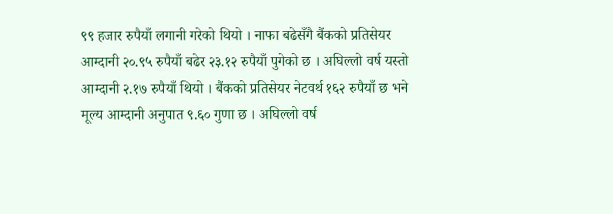९९ हजार रुपैयाँ लगानी गरेको थियो । नाफा बढेसँगै बैंकको प्रतिसेयर आम्दानी २०.९५ रुपैयाँ बढेर २३.१२ रुपैयाँ पुगेको छ । अघिल्लो वर्ष यस्तो आम्दानी २.१७ रुपैयाँ थियो । बैंकको प्रतिसेयर नेटवर्थ १६२ रुपैयाँ छ भने मूल्य आम्दानी अनुपात ९.६० गुणा छ । अघिल्लो वर्ष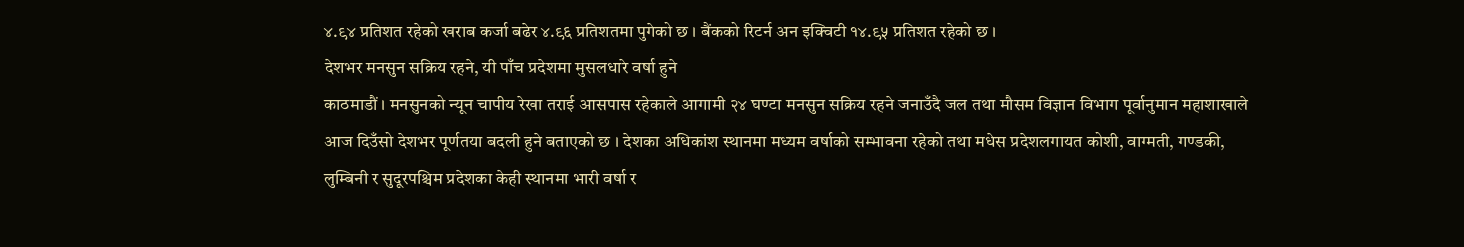४.९४ प्रतिशत रहेको खराब कर्जा बढेर ४.९६ प्रतिशतमा पुगेको छ । बैंकको रिटर्न अन इक्विटी १४.९५ प्रतिशत रहेको छ ।
देशभर मनसुन सक्रिय रहने, यी पाँच प्रदेशमा मुसलधारे वर्षा हुने
काठमाडौं । मनसुनको न्यून चापीय रेखा तराई आसपास रहेकाले आगामी २४ घण्टा मनसुन सक्रिय रहने जनाउँदै जल तथा मौसम विज्ञान विभाग पूर्वानुमान महाशाखाले आज दिउँसो देशभर पूर्णतया बदली हुने बताएको छ । देशका अधिकांश स्थानमा मध्यम वर्षाको सम्भावना रहेको तथा मधेस प्रदेशलगायत कोशी, वाग्मती, गण्डकी, लुम्बिनी र सुदूरपश्चिम प्रदेशका केही स्थानमा भारी वर्षा र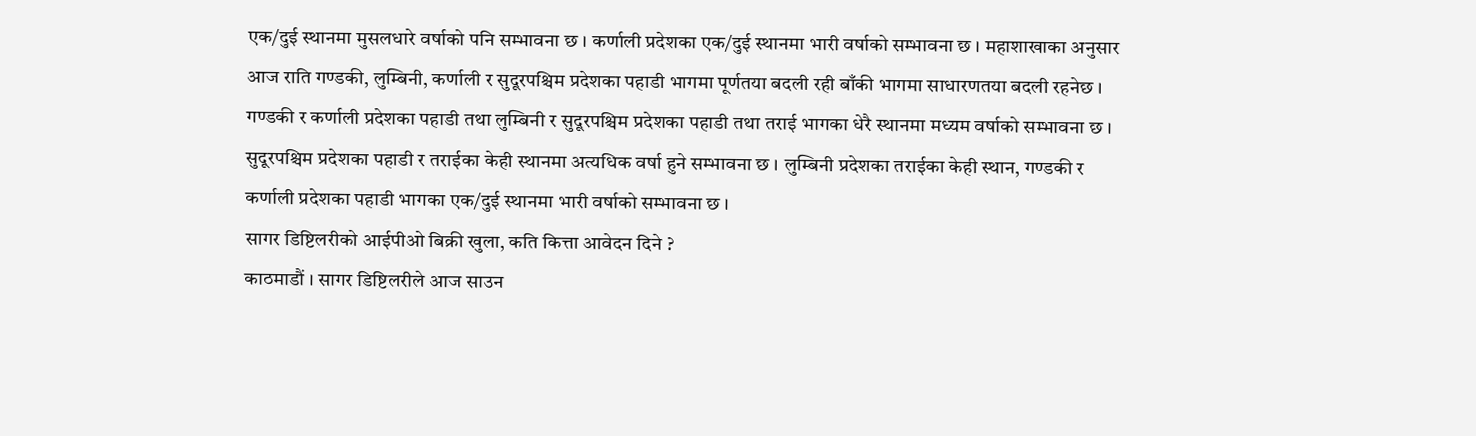एक/दुई स्थानमा मुसलधारे वर्षाको पनि सम्भावना छ । कर्णाली प्रदेशका एक/दुई स्थानमा भारी वर्षाको सम्भावना छ । महाशाखाका अनुसार आज राति गण्डकी, लुम्बिनी, कर्णाली र सुदूरपश्चिम प्रदेशका पहाडी भागमा पूर्णतया बदली रही बाँकी भागमा साधारणतया बदली रहनेछ । गण्डकी र कर्णाली प्रदेशका पहाडी तथा लुम्बिनी र सुदूरपश्चिम प्रदेशका पहाडी तथा तराई भागका धेरै स्थानमा मध्यम वर्षाको सम्भावना छ । सुदूरपश्चिम प्रदेशका पहाडी र तराईका केही स्थानमा अत्यधिक वर्षा हुने सम्भावना छ । लुम्बिनी प्रदेशका तराईका केही स्थान, गण्डकी र कर्णाली प्रदेशका पहाडी भागका एक/दुई स्थानमा भारी वर्षाको सम्भावना छ ।
सागर डिष्टिलरीको आईपीओ बिक्री खुला, कति कित्ता आवेदन दिने ?
काठमाडौं । सागर डिष्टिलरीले आज साउन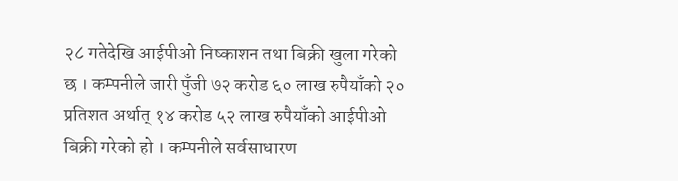२८ गतेदेखि आईपीओ निष्काशन तथा बिक्री खुला गरेको छ । कम्पनीले जारी पुँजी ७२ करोड ६० लाख रुपैयाँको २० प्रतिशत अर्थात् १४ करोड ५२ लाख रुपैयाँको आईपीओ बिक्री गरेको हो । कम्पनीले सर्वसाधारण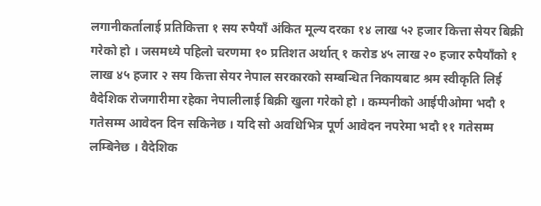लगानीकर्तालाई प्रतिकित्ता १ सय रुपैयाँ अंकित मूल्य दरका १४ लाख ५२ हजार कित्ता सेयर बिक्री गरेको हो । जसमध्ये पहिलो चरणमा १० प्रतिशत अर्थात् १ करोड ४५ लाख २० हजार रुपैयाँको १ लाख ४५ हजार २ सय कित्ता सेयर नेपाल सरकारको सम्बन्धित निकायबाट श्रम स्वीकृति लिई वैदेशिक रोजगारीमा रहेका नेपालीलाई बिक्री खुला गरेको हो । कम्पनीको आईपीओमा भदौ १ गतेसम्म आवेदन दिन सकिनेछ । यदि सो अवधिभित्र पूर्ण आवेदन नपरेमा भदौ ११ गतेसम्म लम्बिनेछ । वैदेशिक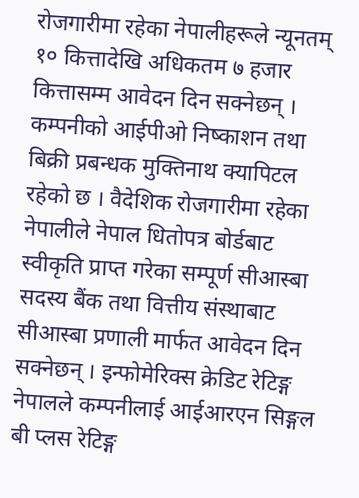रोजगारीमा रहेका नेपालीहरूले न्यूनतम् १० कित्तादेखि अधिकतम ७ हजार कित्तासम्म आवेदन दिन सक्नेछन् । कम्पनीको आईपीओ निष्काशन तथा बिक्री प्रबन्धक मुक्तिनाथ क्यापिटल रहेको छ । वैदेशिक रोजगारीमा रहेका नेपालीले नेपाल धितोपत्र बोर्डबाट स्वीकृति प्राप्त गरेका सम्पूर्ण सीआस्बा सदस्य बैंक तथा वित्तीय संस्थाबाट सीआस्बा प्रणाली मार्फत आवेदन दिन सक्नेछन् । इन्फोमेरिक्स क्रेडिट रेटिङ्ग नेपालले कम्पनीलाई आईआरएन सिङ्गल बी प्लस रेटिङ्ग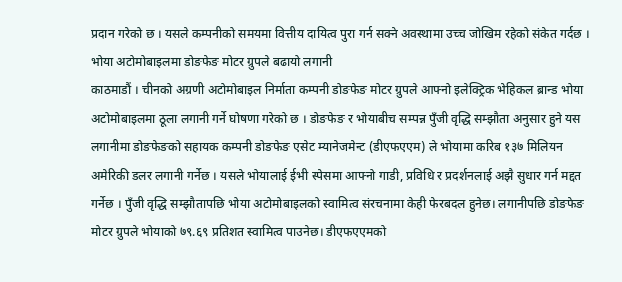प्रदान गरेको छ । यसले कम्पनीको समयमा वित्तीय दायित्व पुरा गर्न सक्ने अवस्थामा उच्च जोखिम रहेको संकेत गर्दछ ।
भोया अटोमोबाइलमा डोङफेङ मोटर ग्रुपले बढायो लगानी
काठमाडौं । चीनको अग्रणी अटोमोबाइल निर्माता कम्पनी डोङफेङ मोटर ग्रुपले आफ्नो इलेक्ट्रिक भेहिकल ब्रान्ड भोया अटोमोबाइलमा ठूला लगानी गर्ने घोषणा गरेको छ । डोङफेङ र भोयाबीच सम्पन्न पुँजी वृद्धि सम्झौता अनुसार हुने यस लगानीमा डोङफेङको सहायक कम्पनी डोङफेङ एसेट म्यानेजमेन्ट (डीएफएएम) ले भोयामा करिब १३७ मिलियन अमेरिकी डलर लगानी गर्नेछ । यसले भोयालाई ईभी स्पेसमा आफ्नो गाडी, प्रविधि र प्रदर्शनलाई अझै सुधार गर्न मद्दत गर्नेछ । पुँजी वृद्धि सम्झौतापछि भोया अटोमोबाइलको स्वामित्व संरचनामा केही फेरबदल हुनेछ। लगानीपछि डोङफेङ मोटर ग्रुपले भोयाको ७९.६९ प्रतिशत स्वामित्व पाउनेछ। डीएफएएमको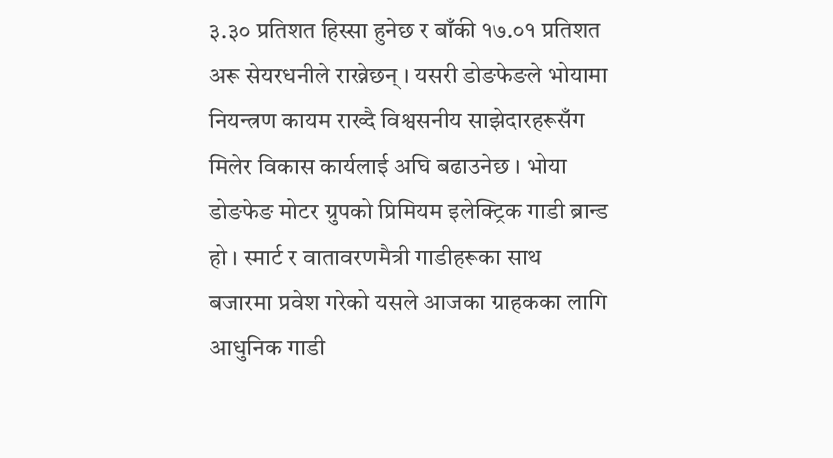३.३० प्रतिशत हिस्सा हुनेछ र बाँकी १७.०१ प्रतिशत अरू सेयरधनीले राख्नेछन् । यसरी डोङफेङले भोयामा नियन्त्रण कायम राख्दै विश्वसनीय साझेदारहरूसँग मिलेर विकास कार्यलाई अघि बढाउनेछ । भोया डोङफेङ मोटर ग्रुपको प्रिमियम इलेक्ट्रिक गाडी ब्रान्ड हो । स्मार्ट र वातावरणमैत्री गाडीहरूका साथ बजारमा प्रवेश गरेको यसले आजका ग्राहकका लागि आधुनिक गाडी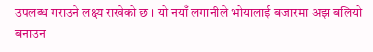उपलब्ध गराउने लक्ष्य राखेको छ । यो नयाँ लगानीले भोयालाई बजारमा अझ बलियो बनाउन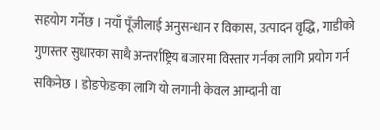सहयोग गर्नेछ । नयाँ पूँजीलाई अनुसन्धान र विकास, उत्पादन वृद्धि, गाडीको गुणस्तर सुधारका साथै अन्तर्राष्ट्रिय बजारमा विस्तार गर्नका लागि प्रयोग गर्न सकिनेछ । डोङफेङका लागि यो लगानी केवल आम्दानी वा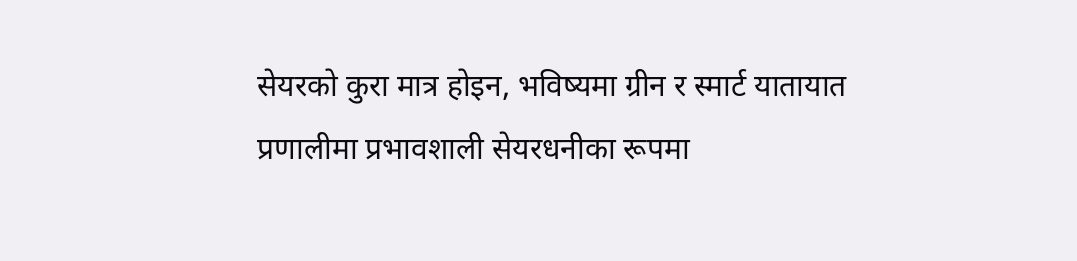सेयरको कुरा मात्र होइन, भविष्यमा ग्रीन र स्मार्ट यातायात प्रणालीमा प्रभावशाली सेयरधनीका रूपमा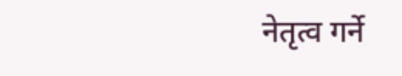नेतृत्व गर्ने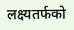लक्ष्यतर्फको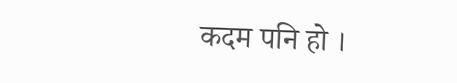कदम पनि हो ।